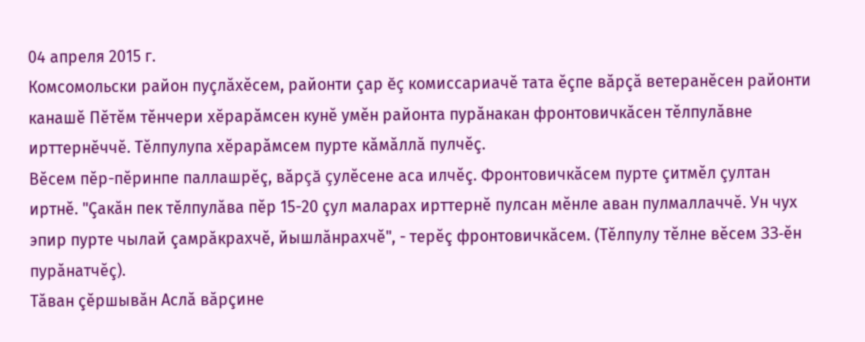04 апреля 2015 г.
Комсомольски район пуçлăхĕсем, районти çар ĕç комиссариачĕ тата ĕçпе вăрçă ветеранĕсен районти канашĕ Пĕтĕм тĕнчери хĕрарăмсен кунĕ умĕн районта пурăнакан фронтовичкăсен тĕлпулăвне ирттернĕччĕ. Тĕлпулупа хĕрарăмсем пурте кăмăллă пулчĕç.
Вĕсем пĕр-пĕринпе паллашрĕç, вăрçă çулĕсене аса илчĕç. Фронтовичкăсем пурте çитмĕл çултан иртнĕ. "Çакăн пек тĕлпулăва пĕр 15-20 çул маларах ирттернĕ пулсан мĕнле аван пулмаллаччĕ. Ун чух эпир пурте чылай çамрăкрахчĕ, йышлăнрахчĕ", - терĕç фронтовичкăсем. (Тĕлпулу тĕлне вĕсем 33-ĕн пурăнатчĕç).
Тăван çĕршывăн Аслă вăрçине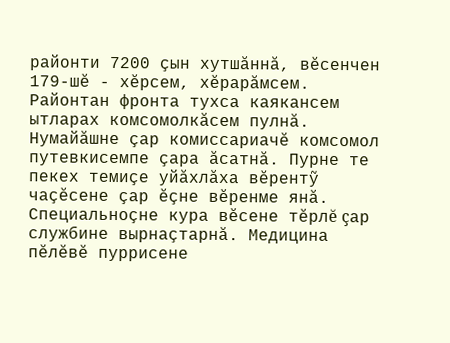районти 7200 çын хутшăннă, вĕсенчен 179-шĕ - хĕрсем, хĕрарăмсем.
Районтан фронта тухса каякансем ытларах комсомолкăсем пулнă. Нумайăшне çар комиссариачĕ комсомол путевкисемпе çара ăсатнă. Пурне те пекех темиçе уйăхлăха вĕрентỹ чаçĕсене çар ĕçне вĕренме янă. Специальноçне кура вĕсене тĕрлĕ çар службине вырнаçтарнă. Медицина пĕлĕвĕ пуррисене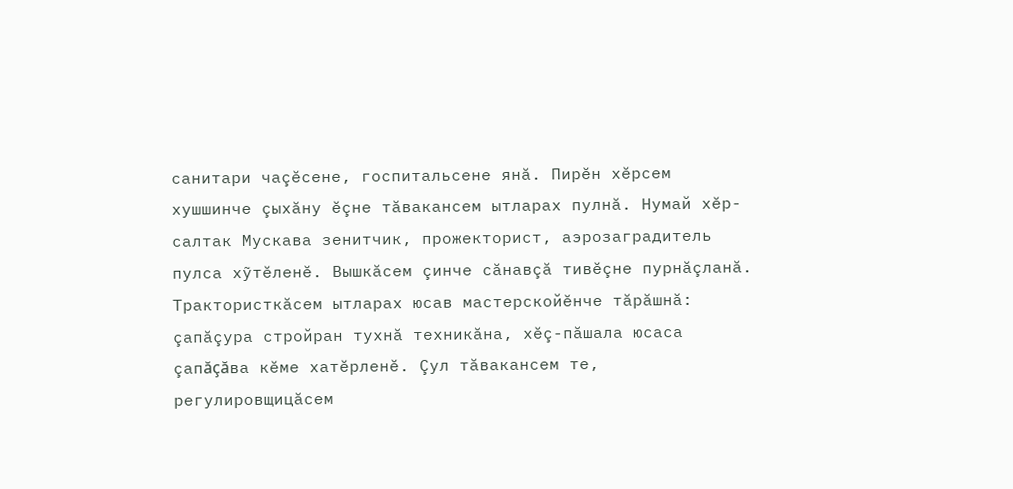санитари чаçĕсене, госпитальсене янă. Пирĕн хĕрсем хушшинче çыхăну ĕçне тăвакансем ытларах пулнă. Нумай хĕр-салтак Мускава зенитчик, прожекторист, аэрозаградитель пулса хỹтĕленĕ. Вышкăсем çинче сăнавçă тивĕçне пурнăçланă. Трактористкăсем ытларах юсав мастерскойĕнче тăрăшнă: çапăçура стройран тухнă техникăна, хĕç-пăшала юсаса çапăçăва кĕме хатĕрленĕ. Çул тăвакансем те, регулировщицăсем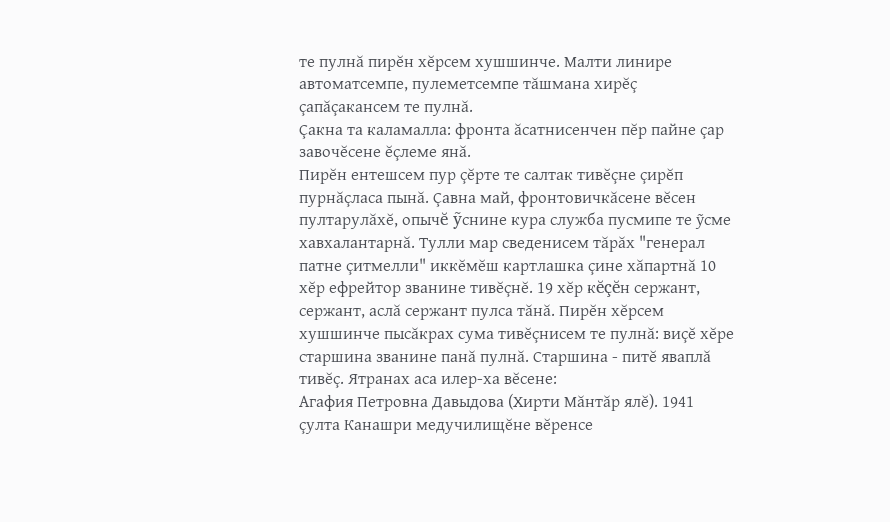те пулнă пирĕн хĕрсем хушшинче. Малти линире автоматсемпе, пулеметсемпе тăшмана хирĕç çапăçакансем те пулнă.
Çакна та каламалла: фронта ăсатнисенчен пĕр пайне çар завочĕсене ĕçлеме янă.
Пирĕн ентешсем пур çĕрте те салтак тивĕçне çирĕп пурнăçласа пынă. Çавна май, фронтовичкăсене вĕсен пултарулăхĕ, опычĕ ỹснине кура служба пусмипе те ỹсме хавхалантарнă. Тулли мар сведенисем тăрăх "генерал патне çитмелли" иккĕмĕш картлашка çине хăпартнă 10 хĕр ефрейтор званине тивĕçнĕ. 19 хĕр кĕçĕн сержант, сержант, аслă сержант пулса тăнă. Пирĕн хĕрсем хушшинче пысăкрах сума тивĕçнисем те пулнă: виçĕ хĕре старшина званине панă пулнă. Старшина - питĕ яваплă тивĕç. Ятранах аса илер-ха вĕсене:
Агафия Петровна Давыдова (Хирти Мăнтăр ялĕ). 1941 çулта Канашри медучилищĕне вĕренсе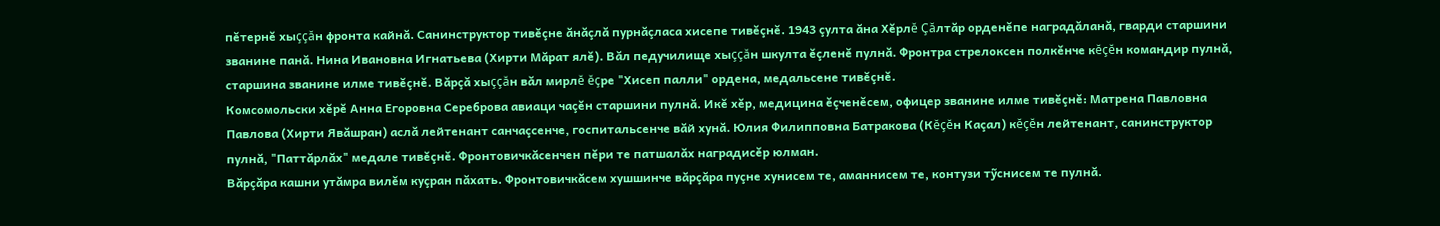пĕтернĕ хыççăн фронта кайнă. Санинструктор тивĕçне ăнăçлă пурнăçласа хисепе тивĕçнĕ. 1943 çулта ăна Хĕрлĕ Çăлтăр орденĕпе наградăланă, гварди старшини званине панă. Нина Ивановна Игнатьева (Хирти Мăрат ялĕ). Вăл педучилище хыççăн шкулта ĕçленĕ пулнă. Фронтра стрелоксен полкĕнче кĕçĕн командир пулнă, старшина званине илме тивĕçнĕ. Вăрçă хыççăн вăл мирлĕ ĕçре "Хисеп палли" ордена, медальсене тивĕçнĕ.
Комсомольски хĕрĕ Анна Егоровна Сереброва авиаци чаçĕн старшини пулнă. Икĕ хĕр, медицина ĕçченĕсем, офицер званине илме тивĕçнĕ: Матрена Павловна Павлова (Хирти Явăшран) аслă лейтенант санчаçсенче, госпитальсенче вăй хунă. Юлия Филипповна Батракова (Кĕçĕн Каçал) кĕçĕн лейтенант, санинструктор пулнă, "Паттăрлăх" медале тивĕçнĕ. Фронтовичкăсенчен пĕри те патшалăх наградисĕр юлман.
Вăрçăра кашни утăмра вилĕм куçран пăхать. Фронтовичкăсем хушшинче вăрçăра пуçне хунисем те, аманнисем те, контузи тỹснисем те пулнă.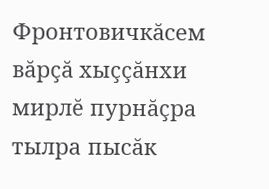Фронтовичкăсем вăрçă хыççăнхи мирлĕ пурнăçра тылра пысăк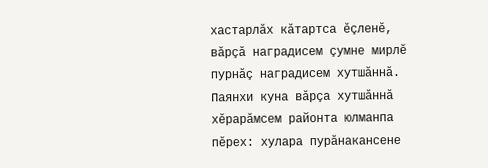хастарлăх кăтартса ĕçленĕ, вăрçă наградисем çумне мирлĕ пурнăç наградисем хутшăннă.
Паянхи куна вăрçа хутшăннă хĕрарăмсем районта юлманпа пĕрех: хулара пурăнакансене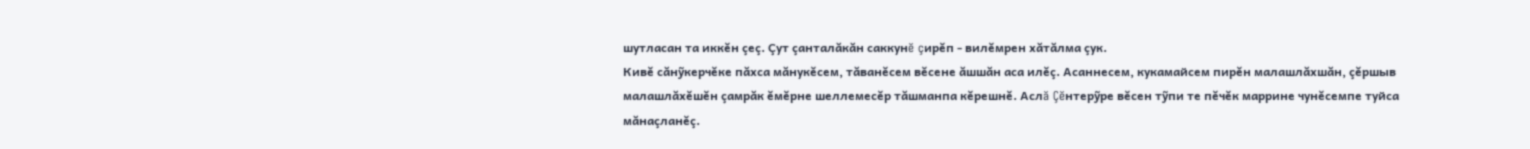шутласан та иккĕн çеç. Çут çанталăкăн саккунĕ çирĕп - вилĕмрен хăтăлма çук.
Кивĕ сăнỹкерчĕке пăхса мăнукĕсем, тăванĕсем вĕсене ăшшăн аса илĕç. Асаннесем, кукамайсем пирĕн малашлăхшăн, çĕршыв малашлăхĕшĕн çамрăк ĕмĕрне шеллемесĕр тăшманпа кĕрешнĕ. Аслă Çĕнтерỹре вĕсен тỹпи те пĕчĕк маррине чунĕсемпе туйса мăнаçланĕç.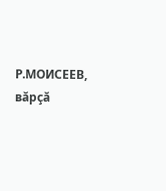Р.МОИСЕЕВ, вăрçă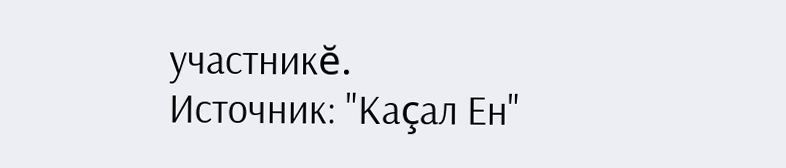участникĕ.
Источник: "Каçал Ен"